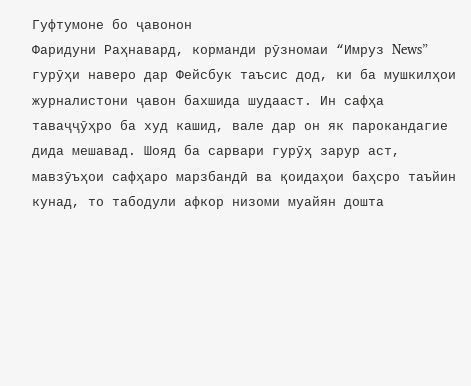Гуфтумоне бо ҷавонон
Фаридуни Раҳнавард, корманди рӯзномаи “Имруз News” гурӯҳи наверо дар Фейсбук таъсис дод, ки ба мушкилҳои журналистони ҷавон бахшида шудааст. Ин сафҳа таваҷҷӯҳро ба худ кашид, вале дар он як парокандагие дида мешавад. Шояд ба сарвари гурӯҳ зарур аст, мавзӯъҳои сафҳаро марзбандӣ ва қоидаҳои баҳсро таъйин кунад, то табодули афкор низоми муайян дошта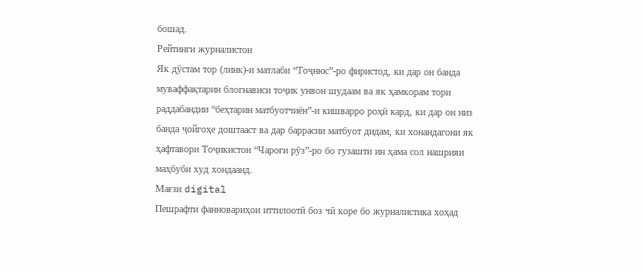бошад.
Рейтинги журналистон
Як дӯстам тор (линк)-и матлаби “Тоҷнюс”-ро фиристод, ки дар он банда муваффақтарин блогнависи тоҷик унвон шудаам ва як ҳамкорам тори раддабандии “беҳтарин матбуотчиён”-и кишварро роҳӣ кард, ки дар он низ банда ҷойгоҳе доштааст ва дар баррасии матбуот дидам, ки хонандагони як ҳафтавори Тоҷикистон “Чароғи рӯз”-ро бо гузашти ин ҳама сол нашрияи маҳбуби худ хондаанд.
Мағзи digital
Пешрафти фанновариҳои иттилоотӣ боз чӣ коре бо журналистика хоҳад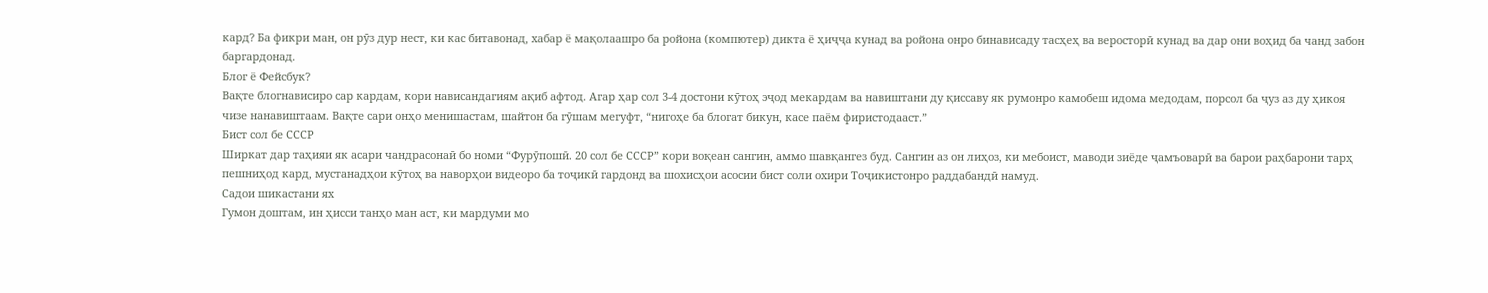кард? Ба фикри ман, он рӯз дур нест, ки кас битавонад, хабар ё мақолаашро ба ройона (компютер) дикта ё ҳиҷҷа кунад ва ройона онро бинависаду тасҳеҳ ва веросторӣ кунад ва дар они воҳид ба чанд забон баргардонад.
Блог ё Фейсбук?
Вақте блогнависиро сар кардам, кори нависандагиям ақиб афтод. Агар ҳар сол 3-4 достони кӯтоҳ эҷод мекардам ва навиштани ду қиссаву як румонро камобеш идома медодам, порсол ба ҷуз аз ду ҳикоя чизе нанавиштаам. Вақте сари онҳо менишастам, шайтон ба гӯшам мегуфт, “нигоҳе ба блогат бикун, касе паём фиристодааст.”
Бист сол бе СССР
Ширкат дар таҳияи як асари чандрасонаӣ бо номи “Фурӯпошӣ. 20 сол бе СССР” кори воқеан сангин, аммо шавқангез буд. Сангин аз он лиҳоз, ки мебоист, маводи зиёде ҷамъоварӣ ва барои раҳбарони тарҳ пешниҳод кард, мустанадҳои кӯтоҳ ва наворҳои видеоро ба тоҷикӣ гардонд ва шохисҳои асосии бист соли охири Тоҷикистонро раддабандӣ намуд.
Садои шикастани ях
Гумон доштам, ин ҳисси танҳо ман аст, ки мардуми мо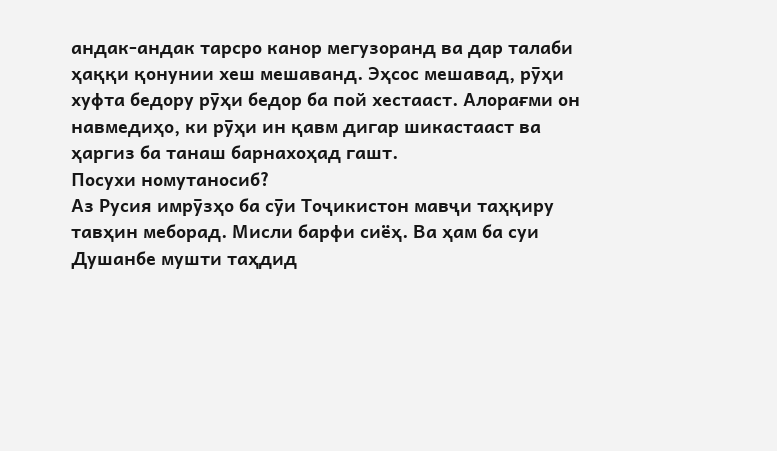андак-андак тарсро канор мегузоранд ва дар талаби ҳаққи қонунии хеш мешаванд. Эҳсос мешавад, рӯҳи хуфта бедору рӯҳи бедор ба пой хестааст. Алорағми он навмедиҳо, ки рӯҳи ин қавм дигар шикастааст ва ҳаргиз ба танаш барнахоҳад гашт.
Посухи номутаносиб?
Аз Русия имрӯзҳо ба сӯи Тоҷикистон мавҷи таҳқиру тавҳин меборад. Мисли барфи сиёҳ. Ва ҳам ба суи Душанбе мушти таҳдид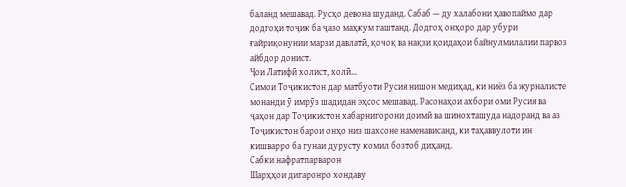баланд мешавад. Русҳо девона шуданд. Сабаб — ду халабони ҳавопаймо дар додгоҳи тоҷик ба ҷазо маҳкум гаштанд. Додгоҳ онҳоро дар убури ғайриқонунии марзи давлатӣ, қочоқ ва нақзи қоидаҳои байнулмилалии парвоз айбдор донист.
Ҷои Латифӣ холист, холӣ…
Симои Тоҷикистон дар матбуоти Русия нишон медиҳад, ки ниёз ба журналисте монанди ӯ имрӯз шадидан эҳсос мешавад. Расонаҳои ахбори оми Русия ва ҷаҳон дар Тоҷикистон хабарнигорони доимӣ ва шинохташуда надоранд ва аз Тоҷикистон барои онҳо низ шахсоне наменависанд, ки таҳаввулоти ин кишварро ба гунаи дурусту комил бозтоб диҳанд.
Сабки нафратпарварон
Шарҳҳои дигаронро хондаву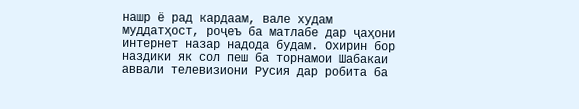нашр ё рад кардаам, вале худам муддатҳост, роҷеъ ба матлабе дар ҷаҳони интернет назар надода будам. Охирин бор наздики як сол пеш ба торнамои Шабакаи аввали телевизиони Русия дар робита ба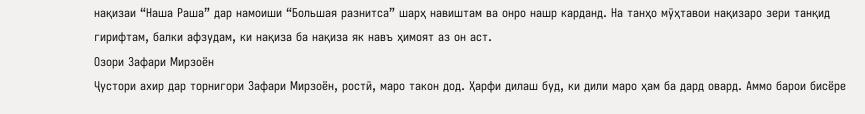нақизаи “Наша Раша” дар намоиши “Большая разнитса” шарҳ навиштам ва онро нашр карданд. На танҳо мӯҳтавои нақизаро зери танқид гирифтам, балки афзудам, ки нақиза ба нақиза як навъ ҳимоят аз он аст.
Озори Зафари Мирзоён
Ҷустори ахир дар торнигори Зафари Мирзоён, ростӣ, маро такон дод. Ҳарфи дилаш буд, ки дили маро ҳам ба дард овард. Аммо барои бисёре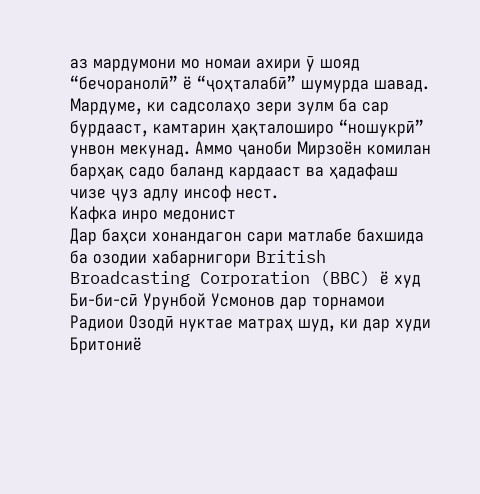аз мардумони мо номаи ахири ӯ шояд “бечоранолӣ” ё “ҷоҳталабӣ” шумурда шавад. Мардуме, ки садсолаҳо зери зулм ба сар бурдааст, камтарин ҳақталоширо “ношукрӣ” унвон мекунад. Аммо ҷаноби Мирзоён комилан барҳақ садо баланд кардааст ва ҳадафаш чизе ҷуз адлу инсоф нест.
Кафка инро медонист
Дар баҳси хонандагон сари матлабе бахшида ба озодии хабарнигори British Broadcasting Corporation (BBC) ё худ Би-би-сӣ Урунбой Усмонов дар торнамои Радиои Озодӣ нуктае матраҳ шуд, ки дар худи Бритониё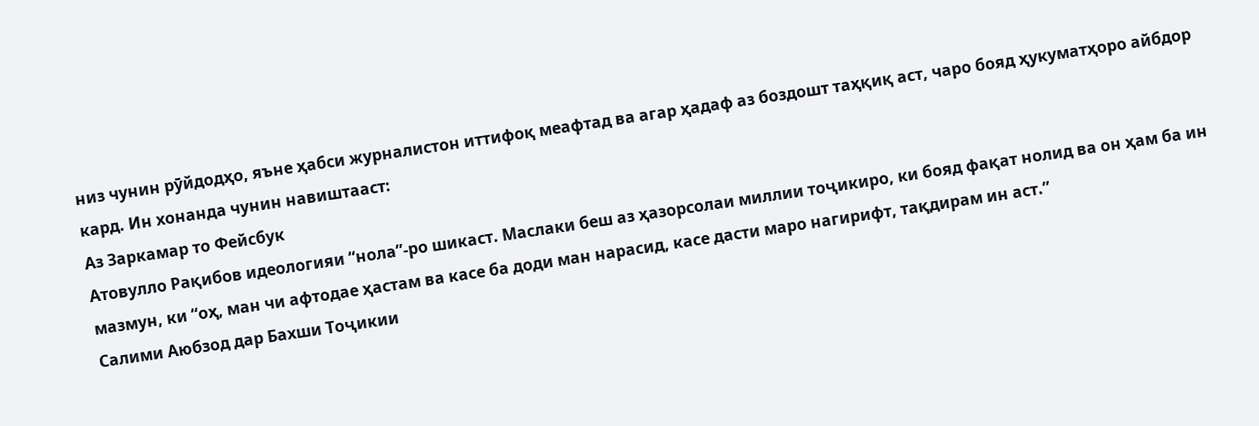низ чунин рӯйдодҳо, яъне ҳабси журналистон иттифоқ меафтад ва агар ҳадаф аз боздошт таҳқиқ аст, чаро бояд ҳукуматҳоро айбдор кард. Ин хонанда чунин навиштааст:
Аз Заркамар то Фейсбук
Атовулло Рақибов идеологияи “нола”-ро шикаст. Маслаки беш аз ҳазорсолаи миллии тоҷикиро, ки бояд фақат нолид ва он ҳам ба ин мазмун, ки “оҳ, ман чи афтодае ҳастам ва касе ба доди ман нарасид, касе дасти маро нагирифт, тақдирам ин аст.”
Салими Аюбзод дар Бахши Тоҷикии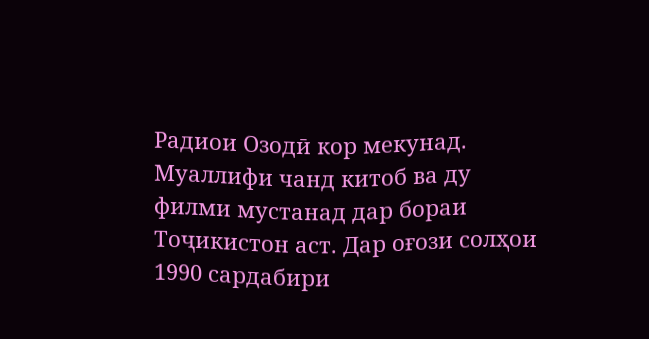Радиои Озодӣ кор мекунад. Муаллифи чанд китоб ва ду филми мустанад дар бораи Тоҷикистон аст. Дар оғози солҳои 1990 сардабири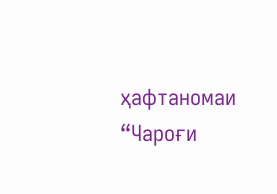ҳафтаномаи “Чароғи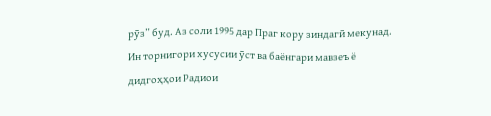рӯз” буд. Аз соли 1995 дар Праг кору зиндагӣ мекунад. Ин торнигори хусусии ӯст ва баёнгари мавзеъ ё дидгоҳҳои Радиои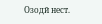Озодӣ нест.